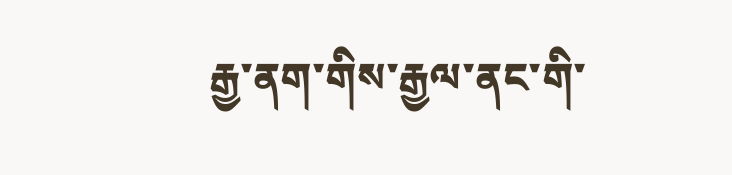རྒྱ་ནག་གིས་རྒྱལ་ནང་གི་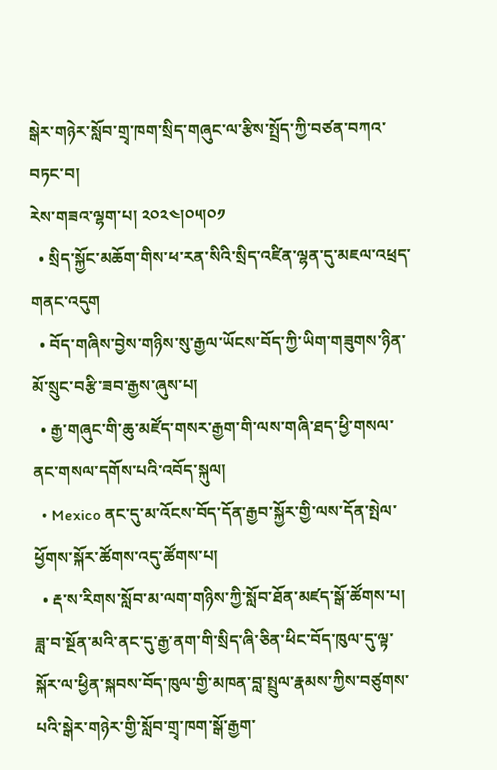སྒེར་གཉེར་སློབ་གྲྭ་ཁག་སྲིད་གཞུང་ལ་རྩིས་སྤྲོད་ཀྱི་བཙན་བཀའ་བཏང་བ།
རེས་གཟའ་ལྷག་པ། ༢༠༢༤།༠༥།༠༡
  • སྲིད་སྐྱོང་མཆོག་གིས་ཕ་རན་སིའི་སྲིད་འཛིན་ལྷན་དུ་མཇལ་འཕྲད་གནང་འདུག
  • བོད་གཞིས་བྱེས་གཉིས་སུ་རྒྱལ་ཡོངས་བོད་ཀྱི་ཡིག་གཟུགས་ཉིན་མོ་སྲུང་བརྩི་ཟབ་རྒྱས་ཞུས་པ།
  • རྒྱ་གཞུང་གི་ཆུ་མཛོད་གསར་རྒྱག་གི་ལས་གཞི་ཐད་ཕྱི་གསལ་ནང་གསལ་དགོས་པའི་འབོད་སྐུལ།
  • Mexico ནང་དུ་མ་འོངས་བོད་དོན་རྒྱབ་སྐྱོར་གྱི་ལས་དོན་སྤེལ་ཕྱོགས་སྐོར་ཚོགས་འདུ་ཚོགས་པ།
  • རྡ་ས་རིགས་སློབ་མ་ལག་གཉིས་ཀྱི་སློབ་ཐོན་མཛད་སྒོ་ཚོགས་པ།
ཟླ་བ་སྔོན་མའི་ནང་དུ་རྒྱ་ནག་གི་སྲིད་ཞི་ཅིན་ཕིང་བོད་ཁུལ་དུ་ལྟ་སྐོར་ལ་ཕྱིན་སྐབས་བོད་ཁུལ་གྱི་མཁན་བླ་སྤྲུལ་རྣམས་ཀྱིས་བཙུགས་པའི་སྒེར་གཉེར་གྱི་སློབ་གྲྭ་ཁག་སྒོ་རྒྱག་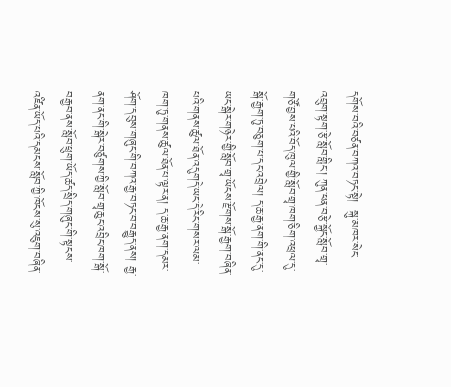དགོས་བའི་བཙན་བཀའ་བཏང་སྟེ།  སྐུ་མཁར་སེང་འབྲུག་སྟག་རྩེ་སློབ་གླིང་། ཀུན་ཕན་བརྩེ་སྐྱོང་སློབ་གྲྭ་གཙོ་བྱས་པའི་བོད་ཁུལ་གྱི་སློབ་གྲྭ་ཁག་ཅིག་འཕྲལ་དུ་སྒོ་རྒྱག་ཏུ་བཅུག་པ་དང་འབྲེལ། ད་ཆ་རྒྱ་ནག་གི་ནང་དུ་ཡང་སྒེར་གཉེར་གྱི་སློབ་གྲྭ་ཡོངས་རྫོགས་སྒོ་རྒྱག་བཞིན་པའི་གནས་ཚུལ་ཐོན་འདུགདེ་ཡང་དེ་རིང་གསར་ལམ་ཁག་ཏུ་གནས་ཚུལ་ཐོན་པ་ལྟར་ན། ད་ཆ་རྒྱ་ནག་དམར་ཤོག་དབུས་གཞུང་གི་བཀའ་རྒྱ་བཏང་བ་བརྒྱུད་ནས། རྒྱ་ནག་ནང་གི་སྒེར་བཙུགས་ཀྱི་སློབ་གྲྭ་ཆུང་འབྲིང་ཁག་སྒོ་བརྒྱབ་ནས་སློབ་ཕྲུག་ཡོད་ཚད་སྲིད་གཞུང་གི་སྟངས་འཛིན་ཡོད་པའི་དམངས་སློབ་ཀྱི་ཁོངས་སུ་འཇུག་བཞིན་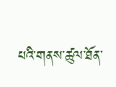པའི་གནས་ཚུལ་ཐོན་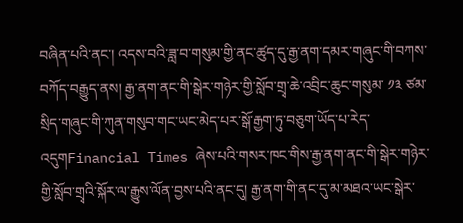བཞིན་པའི་ནང་། འདས་བའི་ཟླ་བ་གསུམ་གྱི་ནང་ཚུད་དུ་རྒྱ་ནག་དམར་གཞུང་གི་བཀས་བཀོད་བརྒྱུད་ནས། རྒྱ་ནག་ནང་གི་སྒེར་གཉེར་གྱི་སློབ་གྲྭ་ཆེ་འབྲིང་ཆུང་གསུམ་ ༡༣ ཙམ་སྲིད་གཞུང་གི་ཀུན་གསུབ་གང་ཡང་མེད་པར་སྒོ་རྒྱག་ཏུ་བཅུག་ཡོད་པ་རེད་འདུགFinancial Times ཞེས་པའི་གསར་ཁང་གིས་རྒྱ་ནག་ནང་གི་སྒེར་གཉེར་གྱི་སློབ་གྲྭའི་སྐོར་ལ་རྒྱུས་ལོན་བྱས་པའི་ནང་དུ། རྒྱ་ནག་གི་ནང་དུ་མ་མཐའ་ཡང་སྒེར་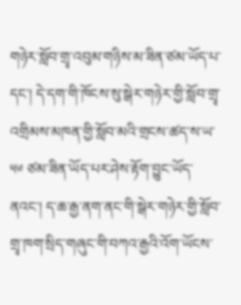གཉེར་སློབ་གྲྭ་འབུམ་གཉིས་མ་ཟིན་ཙམ་ཡོད་པ་དང་། དེ་དག་གི་ཁོངས་སུ་སྒེར་གཉེར་གྱི་སློབ་གྲྭ་འགྲིམས་མཁན་གྱི་སློབ་མའི་གྲངས་ཚད་ས་ཡ་ ༥༦ ཙམ་ཟིན་ཡོད་པར་ཤེས་རྟོག་བྱུང་ཡོད་ནའང་། ད་ཆ་རྒྱ་ནག་ནང་གི་སྒེར་གཉེར་གྱི་སློབ་གྲྭ་ཁག་སྲིད་གཞུང་གི་བཀའ་རྒྱའི་འོག་ཡོངས་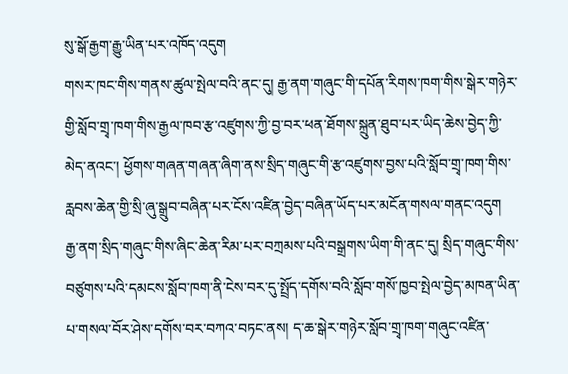སུ་སྒོ་རྒྱག་རྒྱུ་ཡིན་པར་འཁོད་འདུག
གསར་ཁང་གིས་གནས་ཚུལ་སྤེལ་བའི་ནང་དུ། རྒྱ་ནག་གཞུང་གི་དཔོན་རིགས་ཁག་གིས་སྒེར་གཉེར་གྱི་སློབ་གྲྭ་ཁག་གིས་རྒྱལ་ཁབ་རྩ་འཛུགས་ཀྱི་བྱ་བར་ཕན་ཐོགས་སྐྲུན་ཐུབ་པར་ཡིད་ཆེས་བྱེད་ཀྱི་མེད་ནའང་། ཕྱོགས་གཞན་གཞན་ཞིག་ནས་སྲིད་གཞུང་གི་རྩ་འཛུགས་བྱས་པའི་སློབ་གྲྭ་ཁག་གིས་རླབས་ཆེན་གྱི་སྲི་ཞུ་སྒྲུབ་བཞིན་པར་ངོས་འཛིན་བྱེད་བཞིན་ཡོད་པར་མངོན་གསལ་གནང་འདུག
རྒྱ་ནག་སྲིད་གཞུང་གིས་ཞིང་ཆེན་རིམ་པར་བཀྲམས་པའི་བསྒྲགས་ཡིག་གི་ནང་དུ། སྲིད་གཞུང་གིས་བཙུགས་པའི་དམངས་སློབ་ཁག་ནི་ངེས་བར་དུ་སྤྲོད་དགོས་བའི་སློབ་གསོ་ཁྱབ་སྤེལ་བྱེད་མཁན་ཡིན་པ་གསལ་བོར་ཤེས་དགོས་བར་བཀའ་བཏང་ནས། ད་ཆ་སྒེར་གཉེར་སློབ་གྲྭ་ཁག་གཞུང་འཛིན་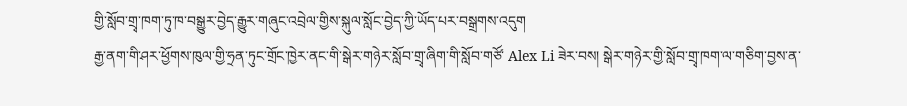གྱི་སློབ་གྲྭ་ཁག་ཏུ་ཁ་བསྒྱུར་བྱེད་རྒྱུར་གཞུང་འབྲེལ་གྱིས་སྐུལ་སློང་བྱེད་ཀྱི་ཡོད་པར་བསྒྲགས་འདུག
རྒྱ་ནག་གི་ཤར་ཕྱོགས་ཁུལ་གྱི་ཧྲན་ཏུང་གྲོང་ཁྱེར་ནང་གི་སྒེར་གཉེར་སློབ་གྲྭ་ཞིག་གི་སློབ་གཙོ་ Alex Li ཟེར་བས། སྒེར་གཉེར་གྱི་སློབ་གྲྭ་ཁག་ལ་གཅིག་བྱས་ན་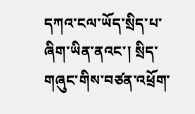དཀའ་ངལ་ཡོད་སྲིད་པ་ཞིག་ཡིན་ནའང་། སྲིད་གཞུང་གིས་བཙན་འཕྲོག་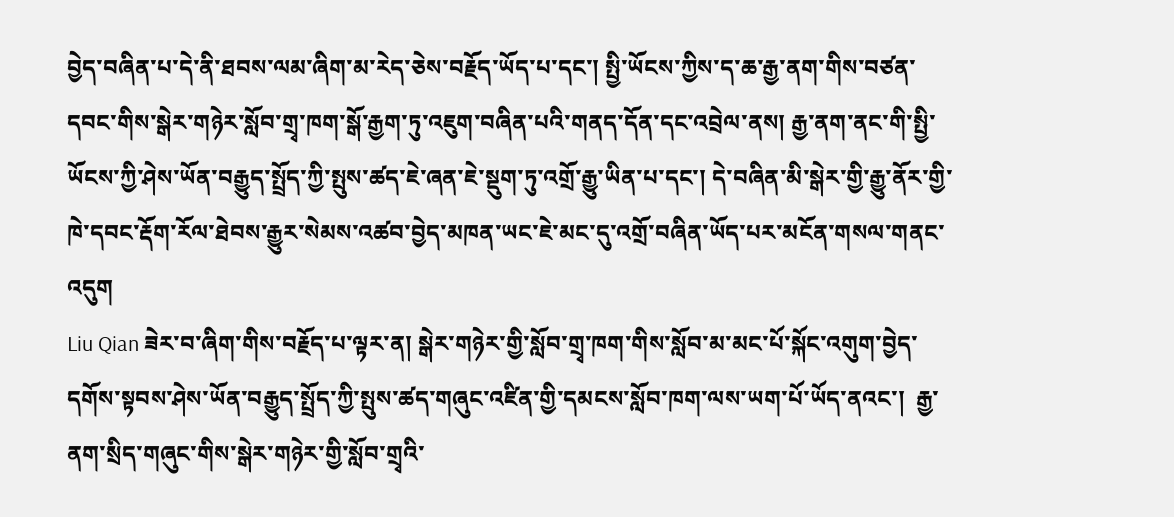བྱེད་བཞིན་པ་དེ་ནི་ཐབས་ལམ་ཞིག་མ་རེད་ཅེས་བརྗོད་ཡོད་པ་དང་། སྤྱི་ཡོངས་ཀྱིས་ད་ཆ་རྒྱ་ནག་གིས་བཙན་དབང་གིས་སྒེར་གཉེར་སློབ་གྲྭ་ཁག་སྒོ་རྒྱག་ཏུ་འཇུག་བཞིན་པའི་གནད་དོན་དང་འབྲེལ་ནས། རྒྱ་ནག་ནང་གི་སྤྱི་ཡོངས་ཀྱི་ཤེས་ཡོན་བརྒྱུད་སྤྲོད་ཀྱི་སྤུས་ཚད་ཇེ་ཞན་ཇེ་སྡུག་ཏུ་འགྲོ་རྒྱུ་ཡིན་པ་དང་། དེ་བཞིན་མི་སྒེར་གྱི་རྒྱུ་ནོར་གྱི་ཁེ་དབང་རྡོག་རོལ་ཐེབས་རྒྱུར་སེམས་འཚབ་བྱེད་མཁན་ཡང་ཇེ་མང་དུ་འགྲོ་བཞིན་ཡོད་པར་མངོན་གསལ་གནང་འདུག
Liu Qian ཟེར་བ་ཞིག་གིས་བརྗོད་པ་ལྟར་ན། སྒེར་གཉེར་གྱི་སློབ་གྲྭ་ཁག་གིས་སློབ་མ་མང་པོ་སྐོང་འགུག་བྱེད་དགོས་སྟབས་ཤེས་ཡོན་བརྒྱུད་སྤྲོད་ཀྱི་སྤུས་ཚད་གཞུང་འཛིན་གྱི་དམངས་སློབ་ཁག་ལས་ཡག་པོ་ཡོད་ནའང་།  རྒྱ་ནག་སྲིད་གཞུང་གིས་སྒེར་གཉེར་གྱི་སློབ་གྲྭའི་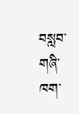བསླབ་གཞི་ཁག་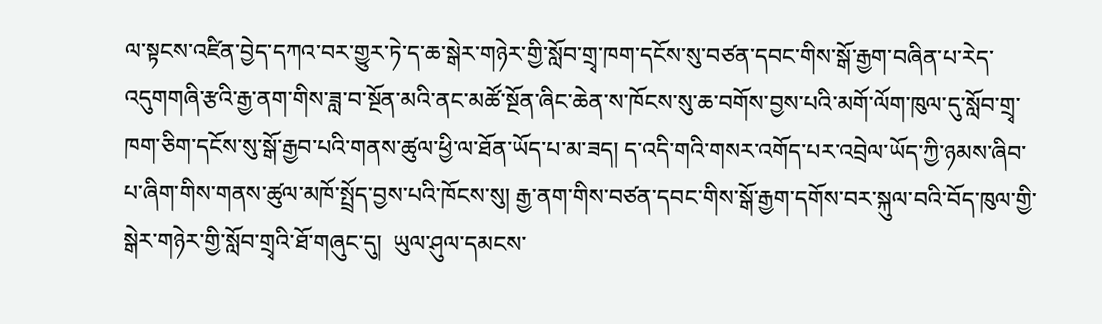ལ་སྟངས་འཛིན་བྱེད་དཀའ་བར་གྱུར་ཏེ་ད་ཆ་སྒེར་གཉེར་གྱི་སློབ་གྲྭ་ཁག་དངོས་སུ་བཙན་དབང་གིས་སྒོ་རྒྱག་བཞིན་པ་རེད་འདུགགཞི་རྩའི་རྒྱ་ནག་གིས་ཟླ་བ་སྔོན་མའི་ནང་མཚོ་སྔོན་ཞིང་ཆེན་ས་ཁོངས་སུ་ཆ་བགོས་བྱས་པའི་མགོ་ལོག་ཁུལ་དུ་སློབ་གྲྭ་ཁག་ཅིག་དངོས་སུ་སྒོ་རྒྱབ་པའི་གནས་ཚུལ་ཕྱི་ལ་ཐོན་ཡོད་པ་མ་ཟད། ད་འདི་གའི་གསར་འགོད་པར་འབྲེལ་ཡོད་ཀྱི་ཉམས་ཞིབ་པ་ཞིག་གིས་གནས་ཚུལ་མཁོ་སྤྲོད་བྱས་པའི་ཁོངས་སུ། རྒྱ་ནག་གིས་བཙན་དབང་གིས་སྒོ་རྒྱག་དགོས་བར་སྐུལ་བའི་བོད་ཁུལ་གྱི་སྒེར་གཉེར་གྱི་སློབ་གྲྭའི་ཐོ་གཞུང་དུ།  ཡུལ་ཤུལ་དམངས་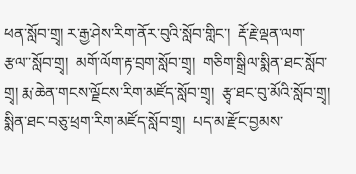ཕན་སློབ་གྲྭ། ར་རྒྱ་ཤེས་རིག་ནོར་བུའི་སློབ་གླིང་།  རྡོ་རྗེ་ལྡན་ལག་རྩལ་་སློབ་གྲྭ།  མགོ་ལོག་རྟ་བྲག་སློབ་གྲྭ།  གཅིག་སྒྲིལ་སྨིན་ཐང་སློབ་གྲྭ། རྨ་ཆེན་གངས་ལྗོངས་རིག་མཛོད་སློབ་གྲྭ།  རྩྭ་ཐང་བུ་མོའི་སློབ་གྲྭ།  སྨིན་ཐང་བཅུ་ཕྲག་རིག་མཛོད་སློབ་གྲྭ།  པད་མ་རྫོང་བྱམས་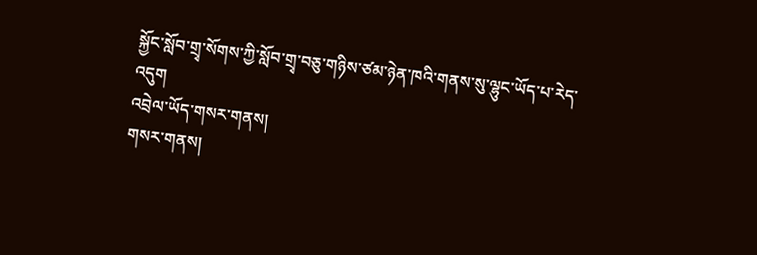སྐྱོང་སློབ་གྲྭ་སོགས་ཀྱི་སློབ་གྲྭ་བཅུ་གཉིས་ཙམ་ཉེན་ཁའི་གནས་སུ་ལྷུང་ཡོད་པ་རེད་འདུག
འབྲེལ་ཡོད་གསར་གནས།
གསར་གནས།